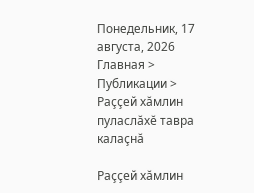Понедельник, 17 августа, 2026
Главная > Публикации > Раççей хăмлин пуласлăхĕ тавра калаçнă

Раççей хăмлин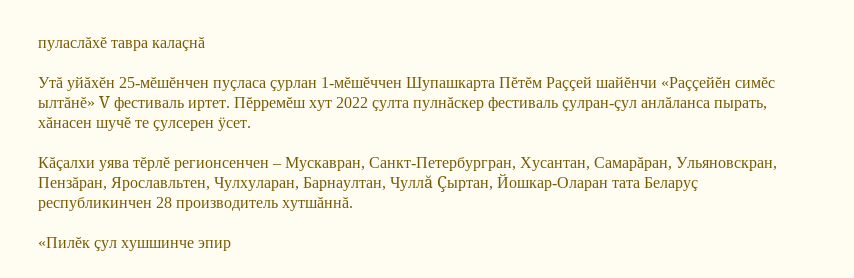пуласлăхĕ тавра калаçнă

Утă уйăхĕн 25-мĕшĕнчен пуçласа çурлан 1-мĕшĕччен Шупашкарта Пĕтĕм Раççей шайĕнчи «Раççейĕн симĕс ылтăнĕ» V фестиваль иртет. Пĕрремĕш хут 2022 çулта пулнăскер фестиваль çулран-çул анлăланса пырать, хăнасен шучĕ те çулсерен ÿсет.

Кăçалхи уява тĕрлĕ регионсенчен – Мускавран, Санкт-Петербургран, Хусантан, Самарăран, Ульяновскран, Пензăран, Ярославльтен, Чулхуларан, Барнаултан, Чуллă Çыртан, Йошкар-Оларан тата Беларуç республикинчен 28 производитель хутшăннă.

«Пилĕк çул хушшинче эпир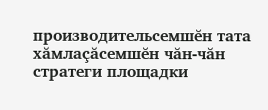производительсемшĕн тата хăмлаçăсемшĕн чăн-чăн стратеги площадки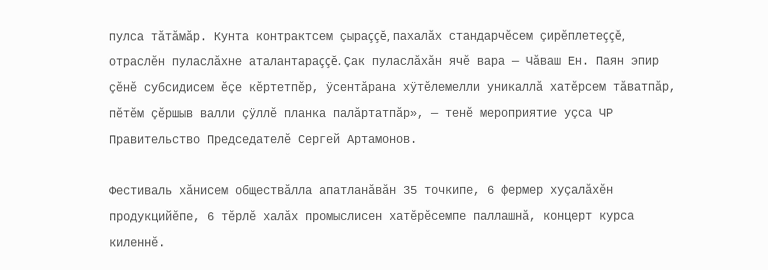пулса тăтăмăр. Кунта контрактсем çыраççĕ, пахалăх стандарчĕсем çирĕплетеççĕ, отраслĕн пуласлăхне аталантараççĕ. Çак пуласлăхăн ячĕ вара — Чăваш Ен. Паян эпир çĕнĕ субсидисем ĕçе кĕртетпĕр, ÿсентăрана хÿтĕлемелли уникаллă хатĕрсем тăватпăр, пĕтĕм çĕршыв валли çÿллĕ планка палăртатпăр», — тенĕ мероприятие уçса ЧР Правительство Председателĕ Сергей Артамонов.

Фестиваль хăнисем обществăлла апатланăвăн 35 точкипе, 6 фермер хуçалăхĕн продукцийĕпе, 6 тĕрлĕ халăх промыслисен хатĕрĕсемпе паллашнă, концерт курса киленнĕ.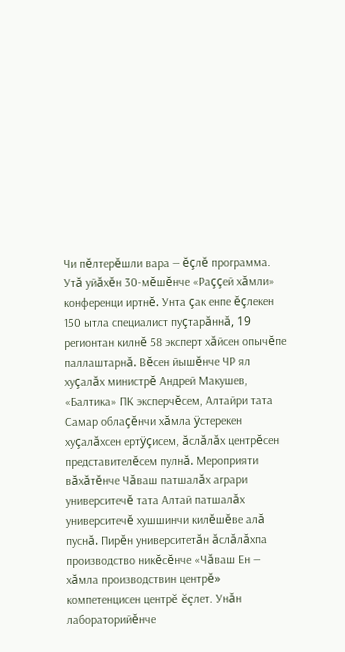Чи пĕлтерĕшли вара — ĕçлĕ программа. Утă уйăхĕн 30-мĕшĕнче «Раççей хăмли» конференци иртнĕ. Унта çак енпе ĕçлекен 150 ытла специалист пуçтарăннă, 19 регионтан килнĕ 58 эксперт хăйсен опычĕпе паллаштарнă. Вĕсен йышĕнче ЧР ял хуçалăх министрĕ Андрей Макушев, «Балтика» ПК эксперчĕсем, Алтайри тата Самар облаçĕнчи хăмла ÿстерекен хуçалăхсен ертÿçисем, ăслăлăх центрĕсен представителĕсем пулнă. Мероприяти вăхăтĕнче Чăваш патшалăх аграри университечĕ тата Алтай патшалăх университечĕ хушшинчи килĕшĕве алă пуснă. Пирĕн университетăн ăслăлăхпа производство никĕсĕнче «Чăваш Ен — хăмла производствин центрĕ» компетенцисен центрĕ ĕçлет. Унăн лабораторийĕнче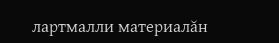лартмалли материалăн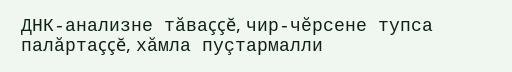ДНК-анализне тăваççĕ, чир-чĕрсене тупса палăртаççĕ, хăмла пуçтармалли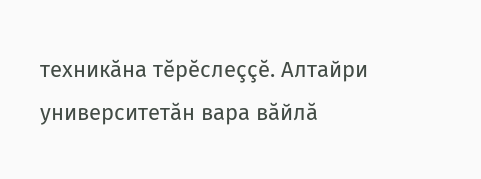техникăна тĕрĕслеççĕ. Алтайри университетăн вара вăйлă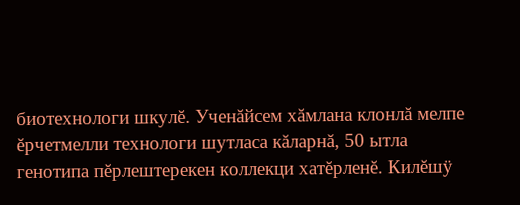биотехнологи шкулĕ. Ученăйсем хăмлана клонлă мелпе ĕрчетмелли технологи шутласа кăларнă, 50 ытла генотипа пĕрлештерекен коллекци хатĕрленĕ. Килĕшÿ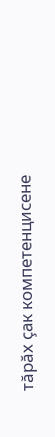тăрăх çак компетенцисене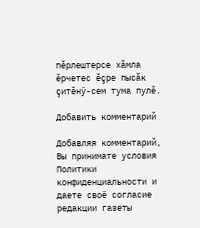пĕрлештерсе хăмла ĕрчетес ĕçре пысăк çитĕнÿ-сем тума пулĕ.

Добавить комментарий

Добавляя комментарий, Вы принимате условия Политики конфиденциальности и даете своё согласие редакции газеты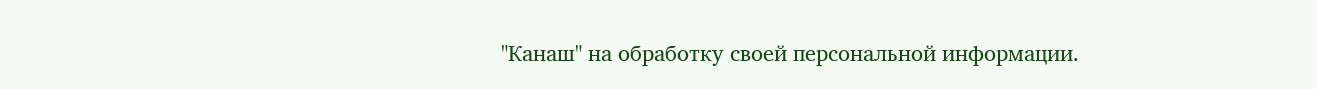"Канаш" на обработку своей персональной информации.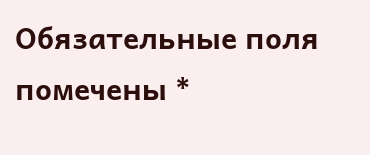Обязательные поля помечены *